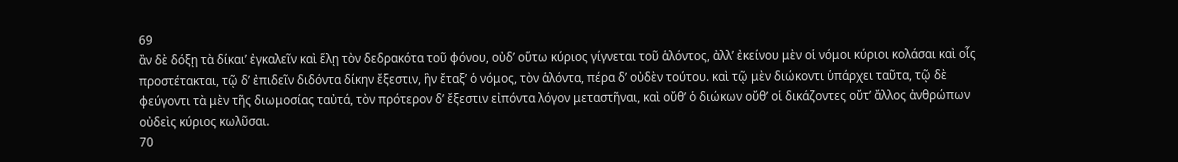69
ἂν δὲ δόξῃ τὰ δίκαιʼ ἐγκαλεῖν καὶ ἕλῃ τὸν δεδρακότα τοῦ φόνου, οὐδʼ οὕτω κύριος γίγνεται τοῦ ἁλόντος, ἀλλʼ ἐκείνου μὲν οἱ νόμοι κύριοι κολάσαι καὶ οἷς προστέτακται, τῷ δʼ ἐπιδεῖν διδόντα δίκην ἔξεστιν, ἣν ἔταξʼ ὁ νόμος, τὸν ἁλόντα, πέρα δʼ οὐδὲν τούτου. καὶ τῷ μὲν διώκοντι ὑπάρχει ταῦτα, τῷ δὲ φεύγοντι τὰ μὲν τῆς διωμοσίας ταὐτά, τὸν πρότερον δʼ ἔξεστιν εἰπόντα λόγον μεταστῆναι, καὶ οὔθʼ ὁ διώκων οὔθʼ οἱ δικάζοντες οὔτʼ ἄλλος ἀνθρώπων οὐδεὶς κύριος κωλῦσαι.
70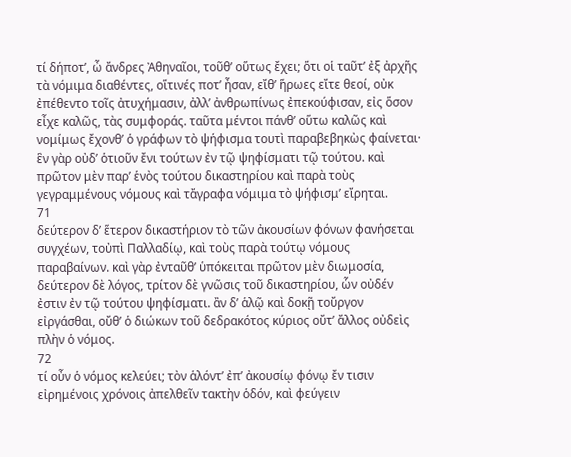τί δήποτʼ, ὦ ἄνδρες Ἀθηναῖοι, τοῦθʼ οὕτως ἔχει; ὅτι οἱ ταῦτʼ ἐξ ἀρχῆς τὰ νόμιμα διαθέντες, οἵτινές ποτʼ ἦσαν, εἴθʼ ἥρωες εἴτε θεοί, οὐκ ἐπέθεντο τοῖς ἀτυχήμασιν, ἀλλʼ ἀνθρωπίνως ἐπεκούφισαν, εἰς ὅσον εἶχε καλῶς, τὰς συμφοράς. ταῦτα μέντοι πάνθʼ οὕτω καλῶς καὶ νομίμως ἔχονθʼ ὁ γράφων τὸ ψήφισμα τουτὶ παραβεβηκὼς φαίνεται· ἓν γὰρ οὐδʼ ὁτιοῦν ἔνι τούτων ἐν τῷ ψηφίσματι τῷ τούτου. καὶ πρῶτον μὲν παρʼ ἑνὸς τούτου δικαστηρίου καὶ παρὰ τοὺς γεγραμμένους νόμους καὶ τἄγραφα νόμιμα τὸ ψήφισμʼ εἴρηται.
71
δεύτερον δʼ ἕτερον δικαστήριον τὸ τῶν ἀκουσίων φόνων φανήσεται συγχέων, τοὐπὶ Παλλαδίῳ, καὶ τοὺς παρὰ τούτῳ νόμους παραβαίνων. καὶ γὰρ ἐνταῦθʼ ὑπόκειται πρῶτον μὲν διωμοσία, δεύτερον δὲ λόγος, τρίτον δὲ γνῶσις τοῦ δικαστηρίου, ὧν οὐδέν ἐστιν ἐν τῷ τούτου ψηφίσματι. ἂν δʼ ἁλῷ καὶ δοκῇ τοὔργον εἰργάσθαι, οὔθʼ ὁ διώκων τοῦ δεδρακότος κύριος οὔτʼ ἄλλος οὐδεὶς πλὴν ὁ νόμος.
72
τί οὖν ὁ νόμος κελεύει; τὸν ἁλόντʼ ἐπʼ ἀκουσίῳ φόνῳ ἔν τισιν εἰρημένοις χρόνοις ἀπελθεῖν τακτὴν ὁδόν, καὶ φεύγειν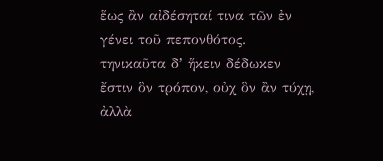ἕως ἂν αἰδέσηταί τινα τῶν ἐν γένει τοῦ πεπονθότος. τηνικαῦτα δʼ ἥκειν δέδωκεν ἔστιν ὃν τρόπον, οὐχ ὃν ἂν τύχῃ, ἀλλὰ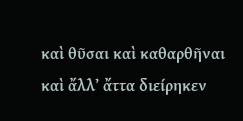καὶ θῦσαι καὶ καθαρθῆναι καὶ ἄλλʼ ἄττα διείρηκεν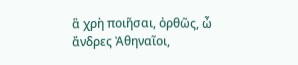ἃ χρὴ ποιῆσαι, ὀρθῶς, ὦ ἄνδρες Ἀθηναῖοι,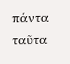πάντα ταῦτα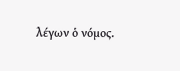λέγων ὁ νόμος.